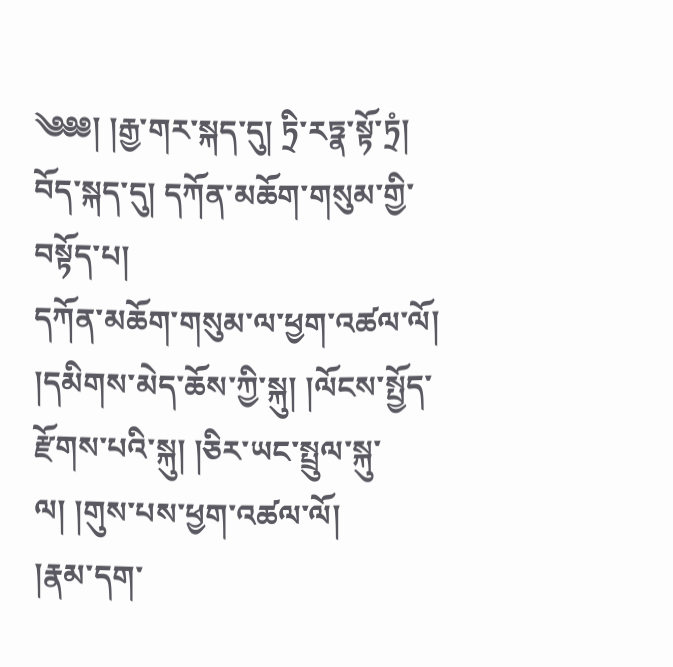༄༅༅། །རྒྱ་གར་སྐད་དུ། ཏྲི་རཏྣ་སྟོ་ཏྲཾ།
བོད་སྐད་དུ། དཀོན་མཆོག་གསུམ་གྱི་བསྟོད་པ།
དཀོན་མཆོག་གསུམ་ལ་ཕྱག་འཚལ་ལོ།
།དམིགས་མེད་ཆོས་ཀྱི་སྐུ། །ལོངས་སྤྱོད་རྫོགས་པའི་སྐུ། །ཅིར་ཡང་སྤྲུལ་སྐུ་ལ། །གུས་པས་ཕྱག་འཚལ་ལོ།
།རྣམ་དག་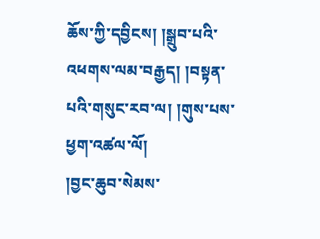ཆོས་ཀྱི་དབྱིངས། །སྒྲུབ་པའི་འཕགས་ལམ་བརྒྱད། །བསྟན་པའི་གསུང་རབ་ལ། །གུས་པས་ཕྱག་འཚལ་ལོ།
།བྱང་ཆུབ་སེམས་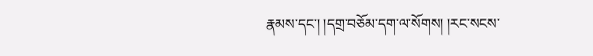རྣམས་དང་། །དགྲ་བཅོམ་དག་ལ་སོགས། །རང་སངས་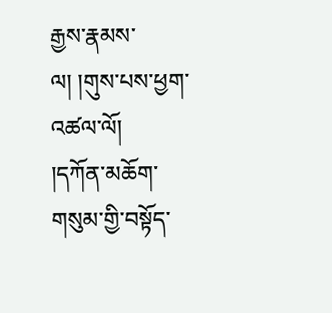རྒྱས་རྣམས་ལ། །གུས་པས་ཕྱག་འཚལ་ལོ།
།དཀོན་མཆོག་གསུམ་གྱི་བསྟོད་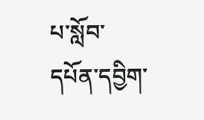པ་སློབ་དཔོན་དབྱིག་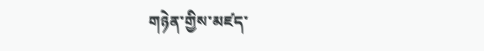གཉེན་གྱིས་མཛད་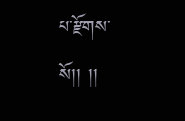པ་རྫོགས་སོ།། །།